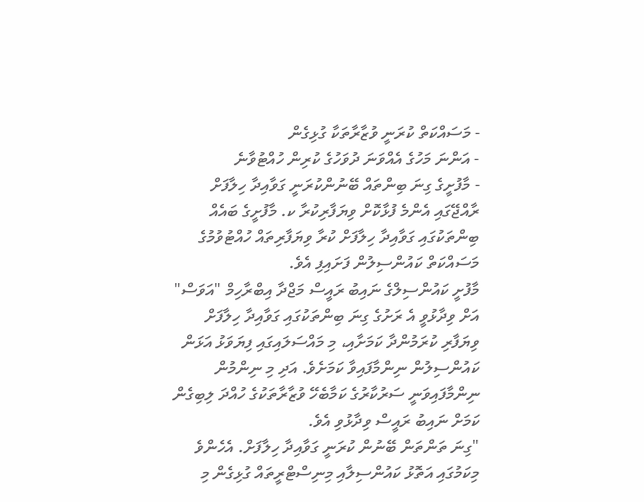- މަސައްކަތް ކުރަނީ ވުޒާރާތަކާ ގުޅިގެން
- އަންނަ މަހުގެ އެއްވަނަ ދުވަހުގެ ކުރިން ހުއްޓުވާނެ
- މާފުށީގެ ގިނަ ބިންތައް ބޭނުންކުރަނީ ގަވާއިދާ ހިލާފަށް
ރާއްޖޭގައި އެންމެ ފުޅާކޮށް ވިޔަފާރިކުރާ ކ. މާފުށީގެ ބައެއް ބިންތަކުގައި ގަވާއިދާ ހިލާފަށް ކުރާ ވިޔަފާރިތައް ހުއްޓުވުމުގެ މަސައްކަތް ކައުންސިލުން ފަށައިފި އެވެ.
މާފުށީ ކައުންސިލްގެ ނައިބު ރައީސް މަޖްދާ އިބްރާހިމް "އަވަސް" އަށް ވިދާޅުވީ އެ ރަށުގެ ގިނަ ބިންތަކުގައި ގަވާއިދާ ހިލާފަށް ވިޔަފާރި ކުރަމުންދާ ކަމަށާއި، މި މައްސަލައިގައި ފިޔަވަޅު އަޅަން ކައުންސިލުން ނިންމާފައިވާ ކަމަށެވެ. އަދި މި ނިންމުން ނިންމާފައިވަނީ ސަރުކާރުގެ ކަމާބެހޭ ވުޒާރާތަކުގެ ހުއްދަ ލިބިގެން ކަމަށް ނައިބު ރައީސް ވިދާޅުވި އެވެ.
"ގިނަ ތަންތަން ބޭނުން ކުރަނީ ގަވާއިދާ ހިލާފަށް. އެހެންވެ މިކަމުގައި އަތޮޅު ކައުންސިލާއި މިނިސްޓްރީތައް ގުޅިގެން މި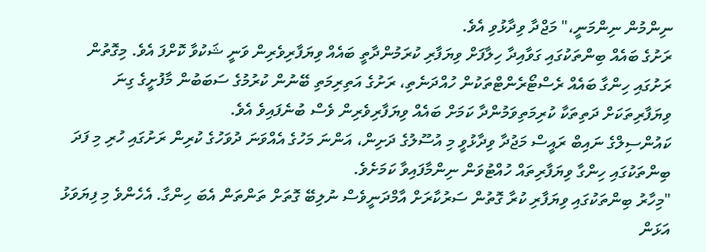ނިންމުން ނިންމަނީ،" މަޖްދާ ވިދާޅުވި އެވެ.
ރަށުގެ ބައެއް ބިންތަކުގައި ގަވާއިދާ ހިލާފަށް ވިޔަފާރި ކުރަމުންދާތީ ބައެއް ވިޔަފާރިވެރިން ވަނީ ޝަކުވާ ކޮށްފަ އެވެ. މިގޮތުން ރަށުގައި ހިންގާ ބައެއް ރެސްޓޯރެންޓްތަކުން ހުއްދަނެތި، ރަށުގެ އަތިރިމަތި ބޭނުން ކުރުމުގެ ސަބަބުން މާފުށީގެ ގިނަ ވިޔަފާރިތަކަށް ދަތިތަކާ ކުރިމަތިވަމުންދާ ކަމަށް ބައެއް ވިޔަފާރިވެރިން ވެސް ބުނެފައިވެ އެވެ.
ކައުންސިލްގެ ނައިބް ރައީސް މަޖުދާ ވިދާޅުވީ މި އުސޫލުގެ ދަށިން، އަންނަ މަހުގެ އެއްވަނަ ދުވަހުގެ ކުރިން ރަށުގައި ހުރި މި ފަދަ ބިންތަކުގައި ހިންގާ ވިޔަފާރިތައް ހުއްޓުވަން ނިންމާފައިވާ ކަމަށެވެ.
"މިހާރު ބިންތަކުގައި ވިޔަފާރި ކުރާ ގޮތުން ސަރުކާރަށް އާމްދަނީވެސް ނުލިބޭ ގޮތަށް ތަންތަން އެބަ ހިންގާ. އެހެންވެ މި ފިޔަވަޅު އަޅަން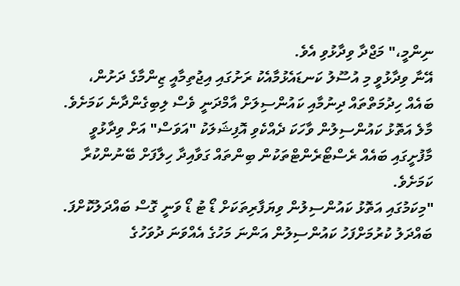ނިންމީ،" މަޖްދާ ވިދާޅުވި އެވެ.
އޭނާ ވިދާޅުވީ މި އުސޫލު ކަނޑައެޅުމާއެކު ރަށުގައި އިޖުތިމާއީ ޒިންމާގެ ދަށުން، ބައެއް ހިދުމަތްތައް ދިނުމާއި ކައުންސިލަށް އާމްދަނީ ވެސް ލިބިގެންދާނެ ކަމަށެވެ.
މާލެ އަތޮޅު ކައުންސިލުން ވާހަކަ ދެއްކެވި އޮފިޝަލަކު "އަވަސް" އަށް ވިދާޅުވީ މާފުށީގައި ބައެއް ރެސްޓޯރެންޓްތަކުން ބިންތައް ގަވާއިދާ ހިލާފަށް ބޭނުންކުރާ ކަމަށެވެ.
"މިކަމުގައި އަތޮޅު ކައުންސިލުން ވިޔަފާރިތަކަށް ޑޯ ޓު ޑޯ ވަނީ ގޮސް ބައްދަލުކޮށްފަ. ބައްދަލު ކުރުމަށްފަހު ކައުންސިލުން އަންނަ މަހުގެ އެއްވަނަ ދުވަހުގެ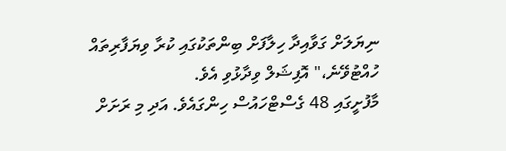ނިޔަލަށް ގަވާއިދާ ހިލާފަށް ބިންތަކުގައި ކުރާ ވިޔަފާރިތައް ހުއްޓުވޭނެ،" އޮފިޝަލް ވިދާޅުވި އެވެ.
މާފުށީގައި 48 ގެސްޓްހައުސް ހިންގައެވެ. އަދި މި ރަށަށް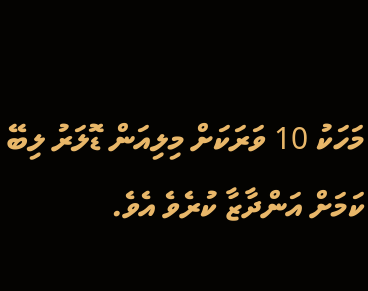މަހަކު 10 ވަރަކަށް މިލިއަން ޑޮލަރު ލިބޭ ކަމަށް އަންދާޒާ ކުރެވެ އެވެ.